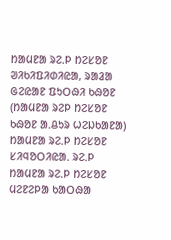ᱴᱟᱢᱱᱟ ᱨᱮᱹᱞ ᱴᱮᱥᱚᱱ
ᱣᱤᱠᱤᱯᱤᱰᱤᱭᱟ, ᱨᱟᱲᱟ ᱜᱮᱭᱟᱱ ᱯᱩᱛᱷᱤ ᱠᱷᱚᱱ
(ᱴᱟᱢᱱᱟ ᱨᱮᱞ ᱴᱮᱥᱚᱱ ᱠᱷᱚᱱ ᱟᱹᱪᱩᱨ ᱦᱮᱡᱠᱟᱱᱟ)
ᱴᱟᱢᱱᱟ ᱨᱮᱹᱞ ᱴᱮᱥᱚᱱ
ᱥᱤᱧᱚᱛᱤᱭᱟᱹ ᱨᱮᱹᱞ
ᱴᱟᱢᱱᱟ ᱨᱮᱹᱞ ᱴᱮᱥᱚᱱ
ᱢᱮᱱᱮᱞᱟ ᱠᱟᱛᱷᱟ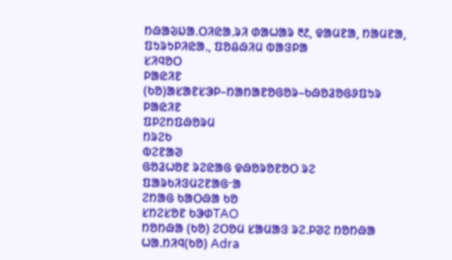ᱴᱷᱟᱶᱡᱟᱹᱛᱤᱭᱟᱹᱨᱤ ᱰᱟᱦᱟᱨ ᱓᱒, ᱫᱟᱢᱱᱟ, ᱴᱟᱢᱱᱟ, ᱯᱩᱨᱩᱞᱤᱭᱟᱹ, ᱯᱚᱪᱷᱤᱢ ᱵᱟᱝᱞᱟ
ᱥᱤᱧᱚᱛ
ᱞᱟᱭᱤᱱ (ᱠᱚ)ᱟᱥᱟᱱᱥᱳᱞ–ᱴᱟᱴᱟᱱᱚᱜᱚᱨ–ᱠᱷᱚᱲᱚᱜᱽᱯᱩᱨ ᱞᱟᱭᱤᱱ
ᱯᱞᱮᱴᱯᱷᱚᱨᱢ
ᱴᱨᱮᱠ
ᱵᱮᱱᱟᱣ
ᱜᱚᱲᱦᱚᱱ ᱨᱮᱭᱟᱜ ᱫᱷᱚᱨᱚᱱᱚᱛ ᱨᱮ
ᱯᱟᱨᱠᱤᱝᱢᱮᱱᱟᱜᱼᱟ
ᱮᱴᱟᱜ ᱠᱟᱛᱷᱟ ᱠᱚ
ᱥᱴᱮᱥᱚᱱ ᱠᱳᱰTAO
ᱴᱚᱴᱷᱟ (ᱠᱚ) ᱮᱛᱚᱢ ᱥᱟᱢᱟᱝ ᱨᱮᱹᱞᱣᱮ ᱴᱚᱴᱷᱟ
ᱦᱟᱹᱴᱤᱧ(ᱠᱚ) Adra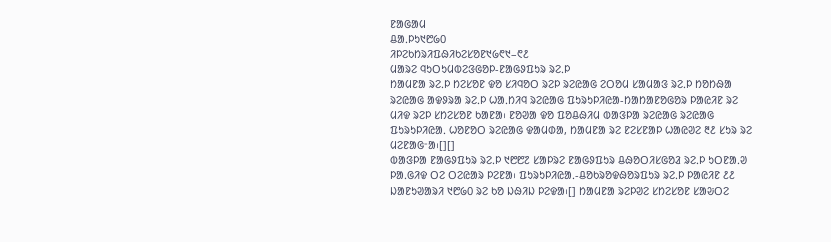ᱱᱟᱜᱟᱢ
ᱪᱟᱹᱞᱩ᱑᱘᱙᱐
ᱤᱞᱮᱠᱴᱨᱤᱯᱷᱤᱠᱮᱥᱚᱱ᱑᱙᱖᱑–᱖᱒
ᱢᱟᱨᱮ ᱧᱩᱛᱩᱢᱵᱮᱝᱜᱚᱞ-ᱱᱟᱜᱽᱯᱩᱨ ᱨᱮᱹᱞ
ᱴᱟᱢᱱᱟ ᱨᱮᱹᱞ ᱴᱮᱥᱚᱱ ᱫᱚ ᱥᱤᱧᱚᱛ ᱨᱮᱞ ᱨᱮᱭᱟᱜ ᱮᱛᱚᱢ ᱥᱟᱢᱟᱝ ᱨᱮᱹᱞ ᱴᱚᱴᱷᱟ ᱨᱮᱭᱟᱜ ᱟᱫᱽᱨᱟ ᱨᱮᱹᱞ ᱦᱟᱹᱴᱤᱧ ᱨᱮᱭᱟᱜ ᱯᱩᱨᱩᱞᱤᱭᱟ-ᱴᱟᱴᱟᱱᱚᱜᱚᱨ ᱞᱟᱭᱤᱱ ᱨᱮ ᱢᱤᱫ ᱨᱮᱞ ᱥᱴᱮᱥᱚᱱ ᱠᱟᱱᱟ᱾ ᱱᱚᱣᱟ ᱫᱚ ᱯᱚᱪᱷᱤᱢ ᱵᱟᱝᱞᱟ ᱨᱮᱭᱟᱜ ᱨᱮᱭᱟᱜ ᱯᱩᱨᱩᱞᱤᱭᱟᱹ ᱦᱚᱱᱚᱛ ᱨᱮᱭᱟᱜ ᱫᱟᱢᱰᱟ, ᱴᱟᱢᱱᱟ ᱨᱮ ᱱᱮᱥᱱᱟᱞ ᱦᱟᱭᱣᱮ ᱓᱒ ᱥᱩᱨ ᱨᱮ ᱢᱮᱱᱟᱜᱼᱟ᱾[][]
ᱵᱟᱝᱞᱟ ᱱᱟᱜᱽᱯᱩᱨ ᱨᱮᱹᱞ ᱑᱘᱘᱗ ᱥᱟᱞᱨᱮ ᱱᱟᱜᱽᱯᱩᱨ ᱪᱷᱚᱛᱤᱥᱜᱚᱲ ᱨᱮᱹᱞ ᱩᱛᱱᱟᱹᱣ ᱞᱟᱹᱜᱤᱫ ᱛᱮ ᱛᱮᱭᱟᱨ ᱞᱮᱱᱟ᱾ ᱯᱩᱨᱩᱞᱤᱭᱟᱹ-ᱪᱚᱠᱨᱚᱫᱷᱚᱨᱯᱩᱨ ᱨᱮᱹᱞ ᱞᱟᱭᱤᱱ ᱒᱒ ᱡᱟᱱᱩᱣᱟᱨᱤ ᱑᱘᱙᱐ ᱨᱮ ᱠᱚ ᱡᱷᱤᱡ ᱞᱮᱫᱟ᱾[] ᱴᱟᱢᱱᱟ ᱨᱮᱞᱣᱮ ᱥᱴᱮᱥᱚᱱ ᱥᱟᱶᱛᱮ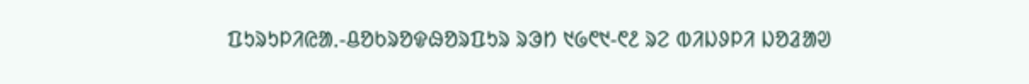ᱯᱩᱨᱩᱞᱤᱭᱟᱹ-ᱪᱚᱠᱨᱚᱫᱷᱚᱨᱯᱩᱨ ᱨᱳᱴ ᱑᱙᱖᱑-᱖᱒ ᱨᱮ ᱵᱤᱡᱽᱞᱤ ᱡᱚᱲᱟᱣ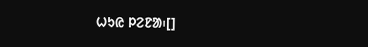ᱦᱩᱭ ᱞᱮᱱᱟ᱾[]